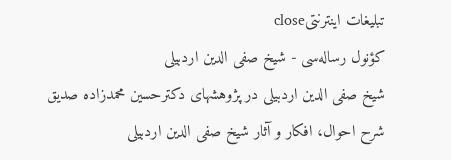تبلیغات اینترنتیclose
کؤنول رساله‌سی - شیخ صفی الدین اردبیلی
شیخ صفی الدین اردبیلی در پژوهشهای دکترحسین محمدزاده صدیق
شرح احوال، افکار و آثار شیخ صفی الدین اردبیلی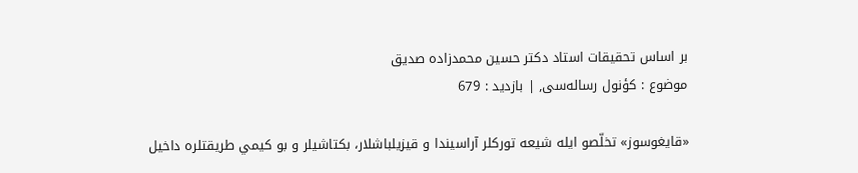بر اساس تحقیقات استاد دکتر حسین محمدزاده صدیق
موضوع : کؤنول رساله‌سی, | بازدید : 679

«قايغوسوز» تخلّصو ايله شيعه توركلر آراسيندا و قيزيلباشلار، بكتاشيلر و بو كيمي طريقتلره داخيل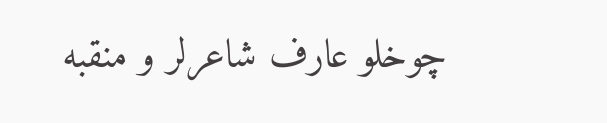چوخلو عارف شاعرلر و منقبه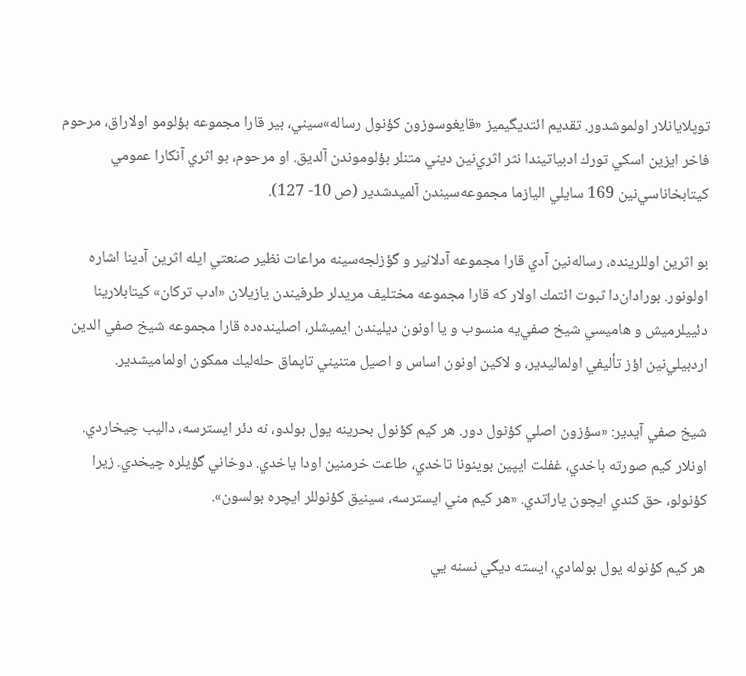توپلايانلار اولموشدور. تقديم ائتديگيميز «قايغوسوزون كؤنول رساله»سيني، بير قارا مجموعه بؤلومو اولاراق، مرحوم فاخر ايزين اسكي تورك ادبياتيندا نثر اثري‌نين ديني متنلر بؤلوموندن آلديق. او مرحوم، بو اثري آنكارا عمومي كيتابخاناسي‌نين 169 سايلي اليازما مجموعه‌سيندن آلميدشدير (ص 10- 127).

بو اثرين اوللرينده، رساله‌نين آدي قارا مجموعه آدلانير و گؤزلجه‌سينه مراعات نظير صنعتي ايله اثرين آدينا اشاره اولونور. بورادان‌دا ثبوت ائتمك اولار كه قارا مجموعه مختليف مريدلر طرفيندن يازيلان «ادب تركان» كيتابلارينا دئييلرميش و هاميسي شيخ صفي‌يه منسوب و يا اونون ديليندن ايميشلر، اصلينده‌ده قارا مجموعه شيخ صفي الدين اردبيلي‌نين اؤز تأليفي اولماليدير، و لاكين اونون اساس و اصيل متنيني تاپماق حله‌ليك ممكون اولماميشدير.

شيخ صفي آيدير: «سؤزون اصلي کؤنول دور. هر کيم کؤنول بحرينه يول بولدو، نه دئر ايسترسه، داليب چيخاردي. اونلار کيم صورته باخدي، غفلت ايپين بوينونا تاخدي، طاعت خرمنين اودا ياخدي. دوخاني گؤيلره چيخدي. زيرا کؤنولو، حق کندي ايچون ياراتدي. «هر کيم مني ايسترسه، سينيق کؤنوللر ايچره بولسون».

هر کيم کؤنوله يول بولمادي، ايسته ديگي نسنه يي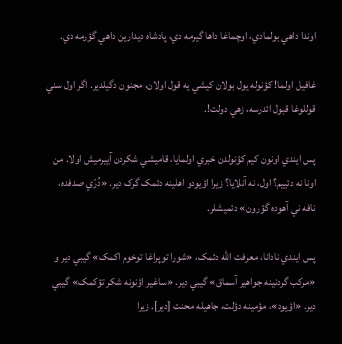اوندا داهي بولمادي، اوچماغا داها گيرمه دي، پادشاه ديدارين داهي گؤرمه دي.

غافيل اولما! کؤنوله يول بولان کيشي يه قول اولان، مجنون دگيلدير. اگر اول سني قوللوغا قبول ائدرسه، زهي دولت!.

پس ايندي اونون کيم کؤنولدن خبري اولمايا، قاميشي شکردن آييرميش اولا. من اونا نه دئييم؟ اول، نه آنلايا؟ زيرا اؤيودو اهلينه دئمک گرک دير. «دُرّي صدفده، نافه ني آهوده گؤرون» دئميشلر.

پس ايندي نادانا، معرفت الله دئمک، «شورا توپراغا توخوم اکمک» گيبي دير و «مرکب گردنينه جواهير آسماق» گيبي دير. «ساغير اؤنونه شکر تؤکمک» گيبي دير. «اؤيود»، مؤمينه دؤلت، جاهيله محنت [دير]. زيرا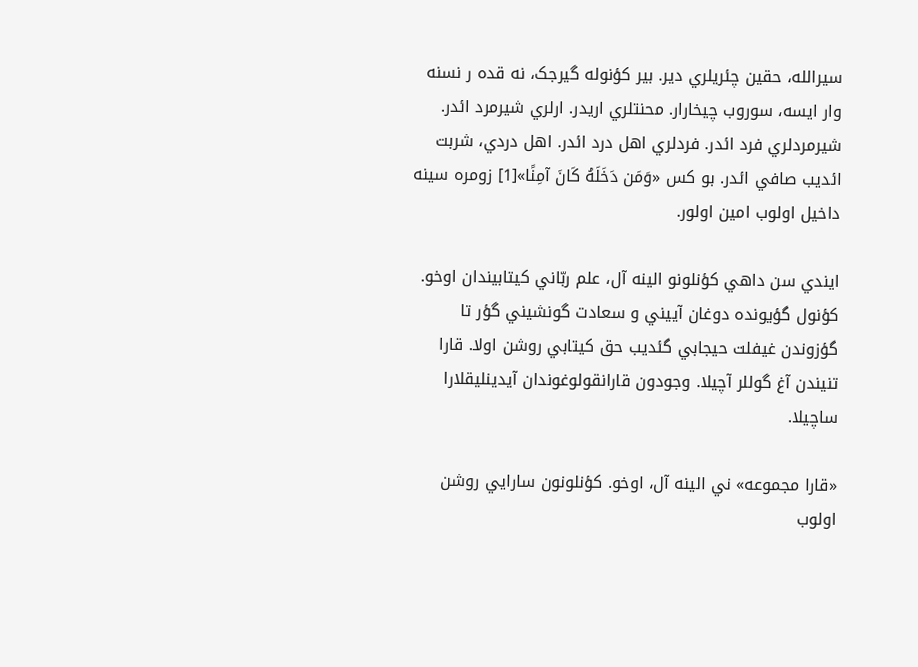سيرالله، حقين چئريلري دير. بير کؤنوله گيرجک، نه قده ر نسنه وار ايسه، سوروب چيخارار. محنتلري اريدر. ارلري شيرمرد ائدر. شيرمردلري فرد ائدر. فردلري اهل درد ائدر. اهل دردي، شربت ائديب صافي ائدر. بو کس «وَمَن دَخَلَهُ كَانَ آمِنًا»[1] زومره سينه داخيل اولوب امين اولور.

ايندي سن داهي کؤنلونو الينه آل، علم ربّاني کيتابيندان اوخو. کؤنول گؤيونده دوغان آييني و سعادت گونشيني گؤر تا گؤزوندن غيفلت حيجابي گئديب حق کيتابي روشن اولا. قارا تنيندن آغ گوللر آچيلا. وجودون قارانقولوغوندان آيدينليقلارا ساچيلا.

«قارا مجموعه» ني الينه آل، اوخو. کؤنلونون سارايي روشن اولوب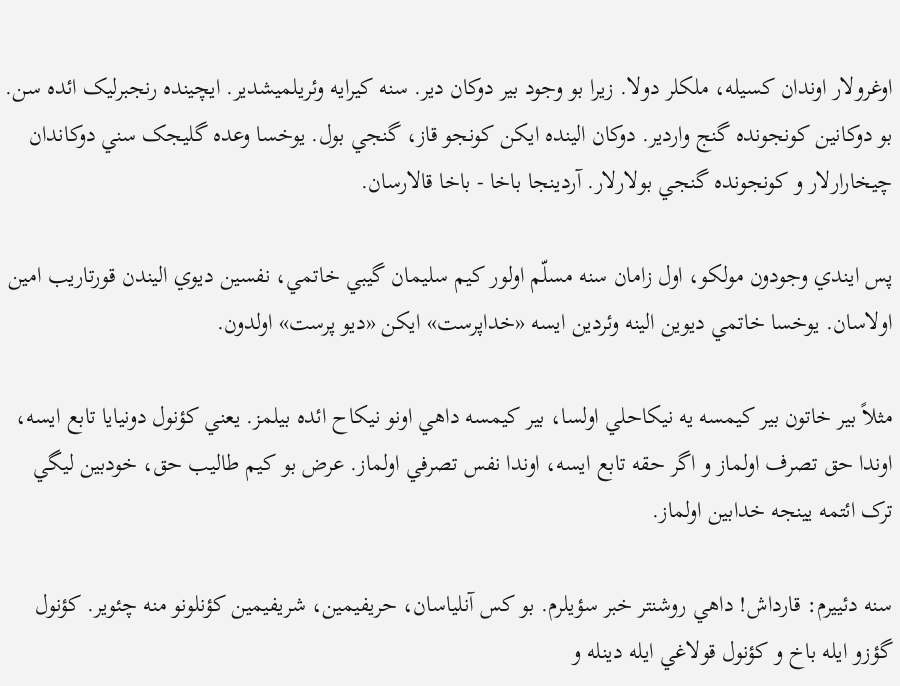اوغرولار اوندان کسيله، ملکلر دولا. زيرا بو وجود بير دوکان دير. سنه کيرايه وئريلميشدير. ايچينده رنجبرليک ائده سن. بو دوکانين کونجونده گنج واردير. دوکان الينده ايکن کونجو قاز، گنجي بول. يوخسا وعده گليجک سني دوکاندان چيخارارلار و کونجونده گنجي بولارلار. آردينجا باخا - باخا قالارسان.

پس ايندي وجودون مولکو، اول زامان سنه مسلّم اولور کيم سليمان گيبي خاتمي، نفسين ديوي اليندن قورتاريب امين اولاسان. يوخسا خاتمي ديوين الينه وئردين ايسه «خداپرست» ايکن «ديو پرست» اولدون.

مثلاً بير خاتون بير کيمسه يه نيکاحلي اولسا، بير کيمسه داهي اونو نيکاح ائده بيلمز. يعني کؤنول دونيايا تابع ايسه، اوندا حق تصرف اولماز و اگر حقه تابع ايسه، اوندا نفس تصرفي اولماز. عرض بو کيم طاليب حق، خودبين ليگي ترک ائتمه يينجه خدابين اولماز.

سنه دئييرم: قارداش! داهي روشنتر خبر سؤيلرم. بو کس آنلياسان، حريفيمين، شريفيمين کؤنلونو منه چئوير. کؤنول گؤزو ايله باخ و کؤنول قولاغي ايله دينله و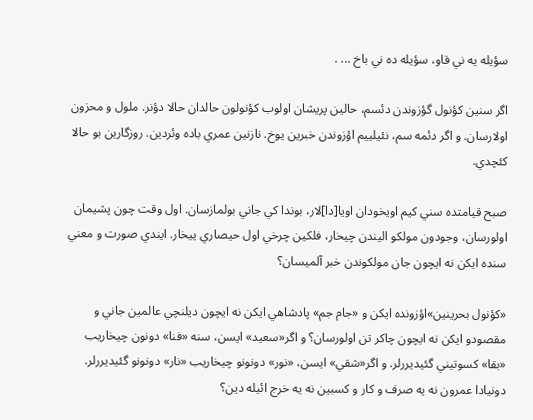سؤيله يه ني قاو، سؤيله ده ني باخ ... .

اگر سنين كؤنول گؤزوندن دئسم، حالين پريشان اولوب کؤنولون حالدان حالا دؤنر. ملول و محزون اولارسان. و اگر دئمه سم، نئيلييم اؤزوندن خبرين يوخ. نازنين عمري باده وئردين. روزگارين بو حالا کئچدي.

صبح قيامتده سني کيم اويخودان اويا[دا]لار، بوندا کي جاني بولمازسان. اول وقت چون پشيمان اولورسان، وجودون مولکو اليندن چيخار، فلکين چرخي اول حيصاري ييخار. ايندي صورت و معني سنده ايکن نه ايچون جان مولکوندن خبر آلميسان؟

«كؤنول بحرينين»اؤزونده ايکن و «جام جم» پادشاهي ايکن نه ايچون ديلنچي عالمين جاني و مقصودو ايکن نه ايچون چاکر تن اولورسان؟ و اگر«سعيد» ايسن، سنه «فنا» دونون چيخاريب «بقا» کسوتيني گئيديررلر. و اگر«شقي» ايسن، «نور» دونونو چيخاريب «نار» دونونو گئيديررلر. دونيادا عمرون نه يه صرف و کار و کسبين نه يه خرج ائيله دين؟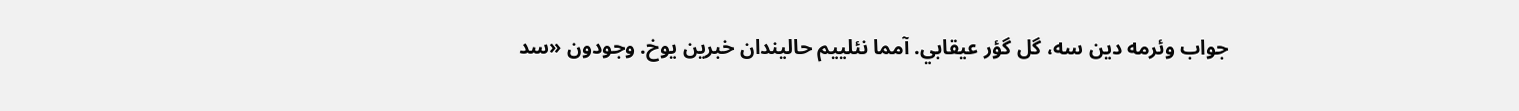جواب وئرمه دين سه، گل گؤر عيقابي. آمما نئلييم حاليندان خبرين يوخ. وجودون «سد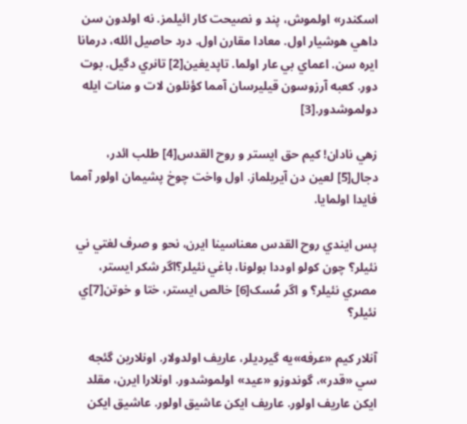اسکندر» اولموش، پند و نصيحت کار ائيلمز. نه اولدون سن داهي هوشيار اول. معادا مقارن اول. درد حاصيل ائله، درمانا ايره سن. اعماي بي عار اولما. تاپديغين[2] تانري دگيل. بوت دور. کعبه آرزوسون قيليرسان آمما کؤنلون لات و منات ايله دولموشدور.[3]

زهي نادان! کيم حق ايستر و روح القدس[4] طلب ائدر، دجال[5] لعين دن آيريلماز. اول واخت چوخ پشيمان اولور آمما فايدا اولمايا.

پس ايندي روح القدس معناسينا ايرن، نحو و صرف لغتي ني نئيلر؟ چون کولو اوددا بولونا، باغي نئيلر؟اگر شکر ايستر، مصري نئيلر؟ و اگر مُسک[6] خالص ايستر، ختا و خوتن‌[7]ي نئيلر؟

آنلار کيم «عرفه»يه گيرديلر، عاريف اولدولار. اونلارين گئجه سي «قدر»، گوندوزو «عيد» اولموشدور. اونلارا ايرن، مقلد ايکن عاريف اولور. عاريف ايکن عاشيق اولور. عاشيق ايکن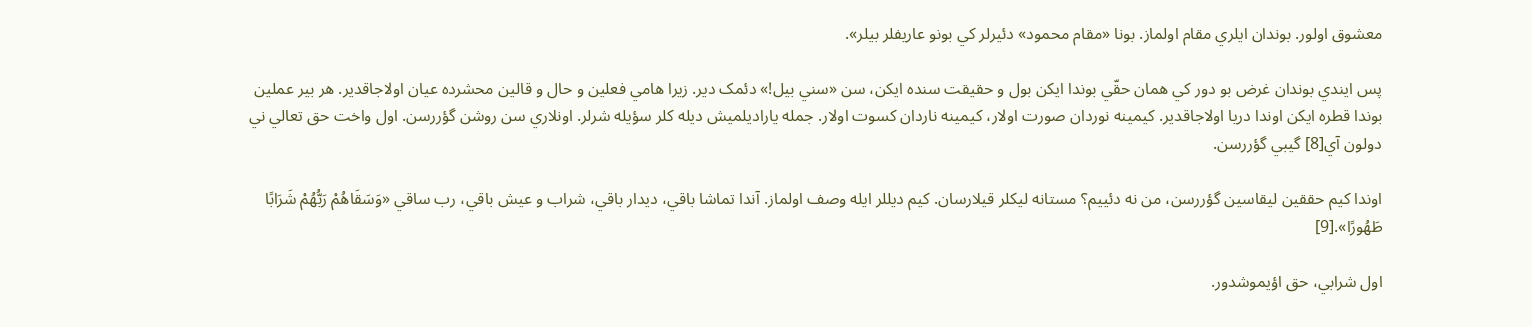معشوق اولور. بوندان ايلري مقام اولماز. بونا «مقام محمود» دئيرلر کي بونو عاريفلر بيلر».

پس ايندي بوندان غرض بو دور کي همان حقّي بوندا ايکن بول و حقيقت سنده ايکن، سن «سني بيل!» دئمک دير. زيرا هامي فعلين و حال و قالين محشرده عيان اولاجاقدير. هر بير عملين بوندا قطره ايکن اوندا دريا اولاجاقدير. کيمينه نوردان صورت اولار، کيمينه ناردان کسوت اولار. جمله ياراديلميش ديله کلر سؤيله شرلر. اونلاري سن روشن گؤررسن. اول واخت حق تعالي ني دولون آي[8] گيبي گؤررسن.

اوندا کيم حققين ليقاسين گؤررسن، من نه دئييم؟ مستانه ليکلر قيلارسان. کيم ديللر ايله وصف اولماز. آندا تماشا باقي، ديدار باقي، شراب و عيش باقي، رب ساقي «وَسَقَاهُمْ رَبُّهُمْ شَرَابًا طَهُورًا».[9]

اول شرابي، حق اؤيموشدور.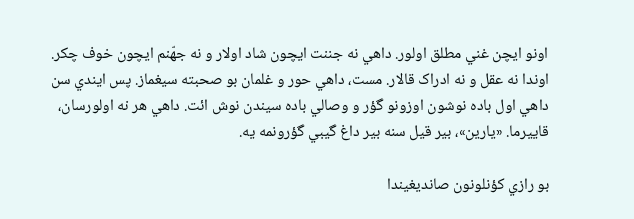اونو ايچن غني مطلق اولور. داهي نه جننت ايچون شاد اولار و نه جهّنم ايچون خوف چکر. اوندا نه عقل و نه ادراک قالار. مست، داهي حور و غلمان بو صحبته سيغماز. پس ايندي سن داهي اول باده نوشون اوزونو گؤر و وصالي باده سيندن نوش ائت. داهي هر نه اولورسان، قاييرما. «يارين»، بير قيل سنه بير داغ گيبي گؤرونمه يه.

بو رازي کؤنلونون صانديغيندا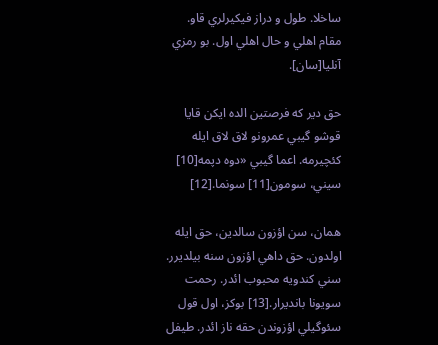ساخلا. طول و دراز فيکيرلري قاو. مقام اهلي و حال اهلي اول. بو رمزي آنليا[سان].

حق دير که فرصتين الده ايکن قايا قوشو گيبي عمرونو لاق لاق ايله کئچيرمه. اعما گيبي «دوه دپمه[10] سيني، سومون[11] سونما.[12]

همان، سن اؤزون سالدين، حق ايله اولدون. حق داهي اؤزون سنه بيلديرر. سني کندويه محبوب ائدر. رحمت سويونا بانديرار.[13] بوكز، اول قول سئوگيلي اؤزوندن حقه ناز ائدر. طيفل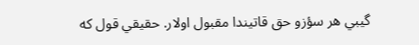گيبي هر سؤزو حق قاتيندا مقبول اولار. حقيقي قول که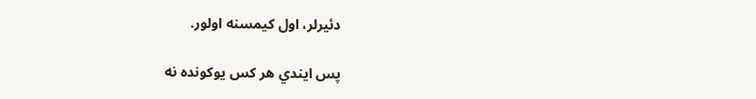دئيرلر، اول کيمسنه اولور.

پس ايندي هر کس يوکونده نه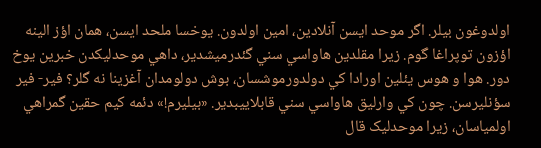اولدوغون بيلر. اگر موحد ايسن آنلادين، امين اولدون. يوخسا ملحد ايسن، همان اؤز الينه اؤزون توپراغا گوم. زيرا مقلدين هاواسي سني گئدرميشدير، داهي موحدليکدن خبرين يوخ دور. هوا و هوس يئلين اورادا کي دولدورموشسان، بوش دولومدان آغزينا نه گلر؟ فير- فير سؤنليرسن. چون کي وارليق هاواسي سني قابلاييبدير. «بيليرم!» دئمه کيم حقين گمراهي اولمياسان، زيرا موحدليک قال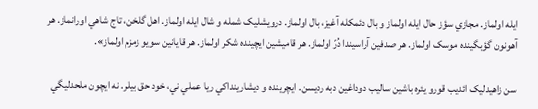ايله اولماز. مجازي سؤز حال ايله اولماز و بال دئمکله آغيز، بال اولماز. درويشليک شمله و شال ايله اولماز. اهل گلخن، تاج شاهي اورانماز. هر آهونون گؤبگينده موسک اولماز. هر صدفين آراسيندا دُرّ اولماز. هر قاميشين ايچينده شکر اولماز. هر قايانين سويو زمزم اولماز».

سن زاهيدليک ائديب قورو يئره باشين ساليب دوداغين دبه رديسن. ايچرينده و ديشارينداکي ريا عملي ني، خود حق بيلر. نه ايچون ملحدليگي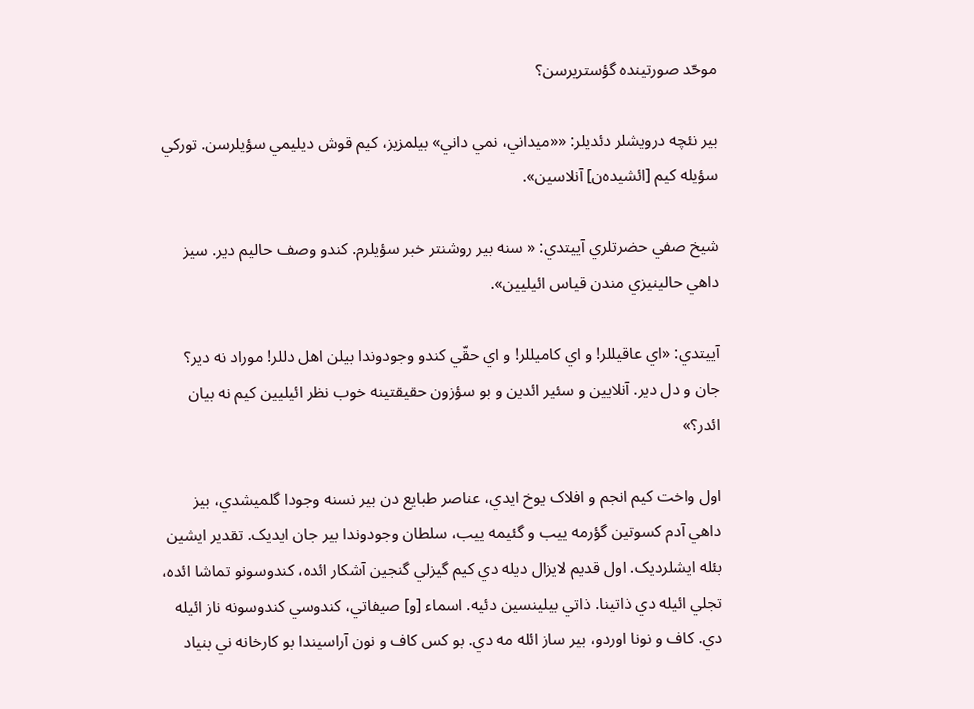موحّد صورتينده گؤستريرسن؟

بير نئچه درويشلر دئديلر: ««ميداني، نمي داني» بيلمزيز، کيم قوش ديليمي سؤيلرسن. تورکي سؤيله کيم [ائشيده‌ن] آنلاسين».

شيخ صفي حضرتلري آييتدي: « سنه بير روشنتر خبر سؤيلرم. کندو وصف حاليم دير. سيز داهي حالينيزي مندن قياس ائيليين».

آييتدي: «اي عاقيللر! و اي کاميللر! و اي حقّي کندو وجودوندا بيلن اهل دللر! موراد نه دير؟ جان و دل دير. آنلايين و سئير ائدين و بو سؤزون حقيقتينه خوب نظر ائيليين کيم نه بيان ائدر؟»

اول واخت کيم انجم و افلاک يوخ ايدي، عناصر طبايع دن بير نسنه وجودا گلميشدي، بيز داهي آدم کسوتين گؤرمه ييب و گئيمه ييب، سلطان وجودوندا بير جان ايديک. تقدير ايشين بئله ايشلرديک. اول قديم لايزال ديله دي کيم گيزلي گنجين آشکار ائده، کندوسونو تماشا ائده، تجلي ائيله دي ذاتينا. ذاتي بيلينسين دئيه. اسماء [و] صيفاتي، کندوسي کندوسونه ناز ائيله دي. کاف و نونا اوردو، بير ساز ائله مه دي. بو کس کاف و نون آراسيندا بو کارخانه ني بنياد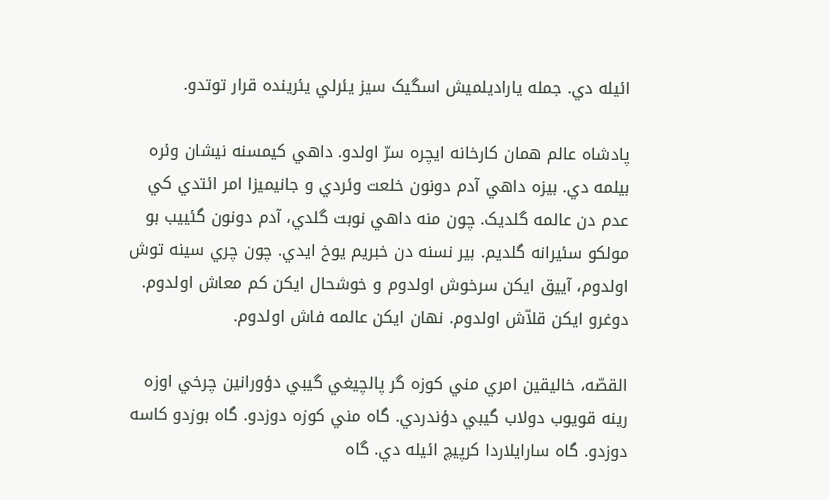ائيله دي. جمله ياراديلميش اسگيک سيز يئرلي يئرينده قرار توتدو.

پادشاه عالم همان کارخانه ايچره سرّ اولدو. داهي کيمسنه نيشان وئره بيلمه دي. بيزه داهي آدم دونون خلعت وئردي و جانيميزا امر ائتدي کي عدم دن عالمه گلديک. چون منه داهي نوبت گلدي، آدم دونون گئييب بو مولکو سئيرانه گلديم. بير نسنه دن خبريم يوخ ايدي. چون چري سينه توش اولدوم، آييق ايکن سرخوش اولدوم و خوشحال ايکن کم معاش اولدوم. دوغرو ايکن قلاّش اولدوم. نهان ايکن عالمه فاش اولدوم.

القصّه، خاليقين امري مني کوزه گر پالچيغي گيبي دؤورانين چرخي اوزه رينه قويوب دولاب گيبي دؤندردي. گاه مني کوزه دوزدو. گاه بوزدو کاسه دوزدو. گاه سارايلاردا کرپيچ ائيله دي. گاه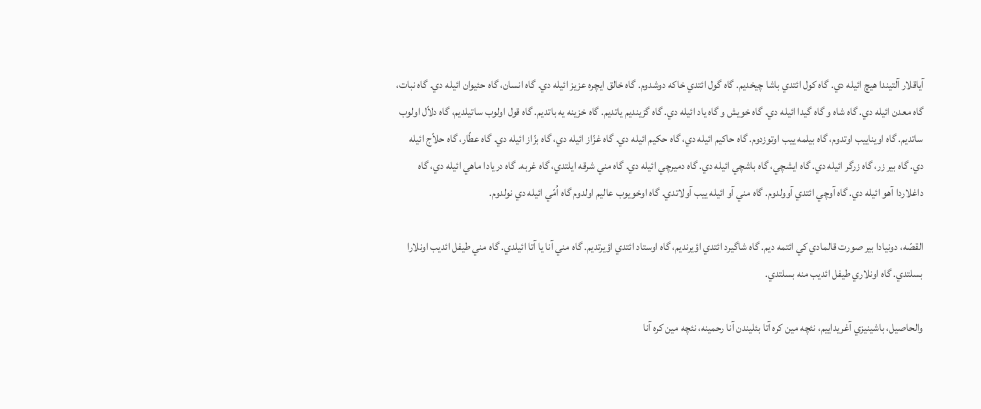آياقلار آلتيندا هيچ ائيله دي. گاه کول ائتدي باشا چيخديم. گاه گول ائتدي خاکه دوشدوم. گاه خالق ايچره عزيز ائيله دي. گاه انسان، گاه حئيوان ائيله دي. گاه نبات، گاه معدن ائيله دي. گاه شاه و گاه گيدا ائيله دي. گاه خويش و گاه ياد ائيله دي. گاه گزينديم ياتديم. گاه خزينه يه باتديم. گاه قول اولوب ساتيلديم، گاه دلاّل اولوب ساتديم. گاه اويناييب اوتدوم، گاه بيلمه ييب اوتوزدوم. گاه حاکيم ائيله دي، گاه حکيم ائيله دي. گاه غزّاز ائيله دي، گاه بزّاز ائيله دي. گاه عطّار، گاه حلاّج ائيله دي. گاه بير زر، گاه زرگر ائيله دي. گاه ايشچي، گاه باشچي ائيله دي. گاه دميرچي ائيله دي. گاه مني شرقه ايلتدي، گاه غربه. گاه دريادا ماهي ائيله دي، گاه داغلاردا آهو ائيله دي. گاه آوچي ائتدي آوولدوم. گاه مني آو ائيله ييب آولاتدي. گاه اوخويوب عاليم اولدوم گاه اُمّي ائيله دي نولدوم.

القصّه، دونيادا بير صورت قالمادي کي ائتمه ديم. گاه شاگيرد ائتدي اؤيرنديم، گاه اوستاد ائتدي اؤيرتديم. گاه مني آنا يا آتا ائيلدي. گاه مني طيفل ائديب اونلارا بسلتدي. گاه اونلاري طيفل ائديب منه بسلتدي.

والحاصيل، باشينيزي آغريداييم، نئچه مين کره آتا بئليندن آنا رحمينه، نئچه مين کره آنا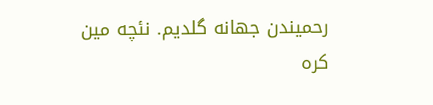رحميندن جهانه گلديم. نئچه مين کره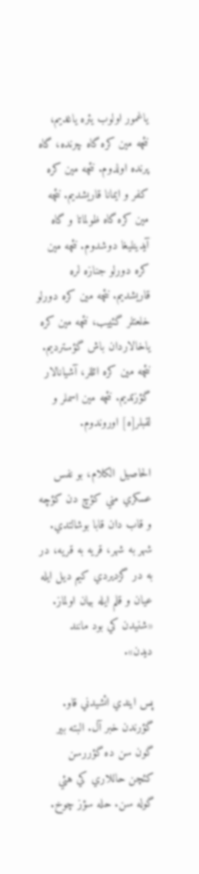ياغمور اولوب يئره ياغديم، نئچه مين کره گاه چرنده، گاه پرنده اولدوم. نئچه مين کره کفر و ايمانا قاريشديم. نئچه مين کره گاه ظولماتا و گاه آيدينليغا دوشدوم. نئچه مين کره دورلو جنازه لره قاريشديم. نئچه مين کره دورلو خلعتلر گئييب، نئچه مين کره ياخالاردان باش گؤسترديم. نئچه مين کره ائللر، آشيانالار گؤزتديم. نئچه مين اسملر و لقبلر[ه] اوروندوم.

الحاصيل الکلام، بو نفس عسکري مني کؤچ دن کؤچه و قاب دان قابا بوشالتدي. شهر به شهر، قريه به قريه، در به در گزديردي کيم ديل ايله عيان و قلم ايله بيان اولماز. «شنيدن کي بود مانند ديدن».

پس ايندي ائشيدني قاو. گؤرندن خبر آل. البته بير گون سن ده گؤررسن کئچن حاللاري کي هئي گوله سن. حله سؤز چوخ.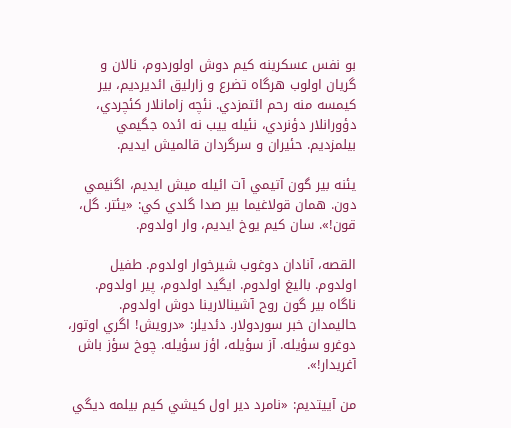بو نفس عسکرينه کيم دوش اولوردوم، نالان و گريان اولوب هرگاه تضرع و زارليق ائديرديم، بير کيمسه منه رحم ائتمزدي. نئچه زامانلار کئچردي، دؤورانلار دؤنردي، نئيله ييب نه ائده جگيمي بيلمزديم. حئيران و سرگردان قالميش ايديم.

يئنه بير گون آتيمي آت ائيله ميش ايديم، اگنيمي دون. همان قولاغيما بير صدا گلدي کي: «يئتر. گل، قون!». سان کيم يوخ ايديم، وار اولدوم.

القصه، آنادان دوغوب شيرخوار اولدوم. طفيل اولدوم. باليغ اولدوم. ايگيد اولدوم، پير اولدوم. ناگاه بير گون روح آشينالارينا دوش اولدوم. حاليمدان خبر سوردولار. دئديلر: «درويش! اگري اوتور، دوغرو سؤيله. آز سؤيله، اؤز سؤيله. چوخ سؤز باش آغريدار!».

من آييتديم: «نامرد دير اول کيشي کيم بيلمه ديگي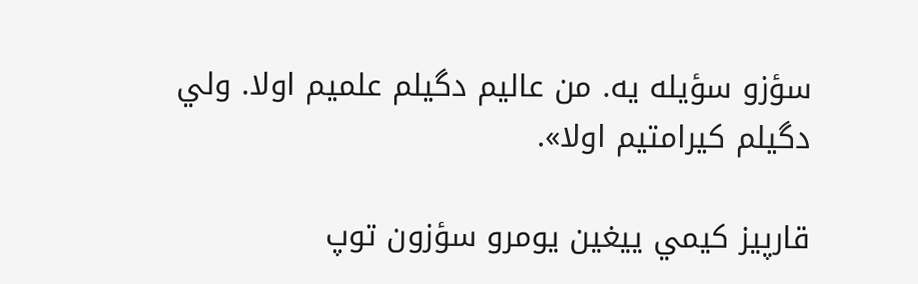سؤزو سؤيله يه. من عاليم دگيلم علميم اولا. ولي دگيلم کيرامتيم اولا».

قارپيز کيمي ييغين يومرو سؤزون توپ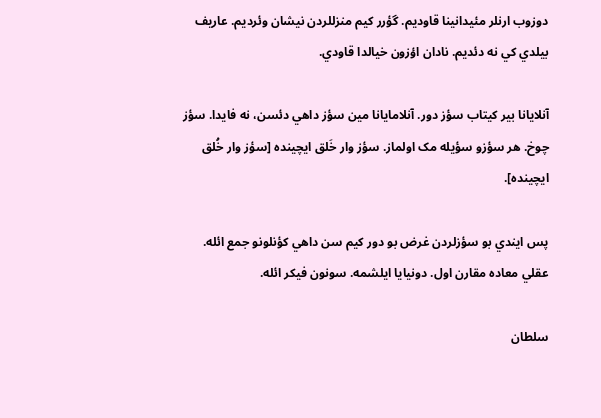دوزوب ارنلر مئيدانينا قاوديم. گؤرر کيم منزللردن نيشان وئرديم. عاريف بيلدي کي نه دئديم. نادان اؤزون خيالدا قاودي.

آنلايانا بير کيتاب سؤز دور. آنلامايانا مين سؤز داهي دئسن، نه فايدا. سؤز چوخ. هر سؤزو سؤيله مک اولماز. سؤز وار خَلق ايچينده [سؤز وار خُلق ايچينده].

پس ايندي بو سؤزلردن غرض بو دور کيم سن داهي کؤنلونو جمع ائله. عقلي معاده مقارن اول. دونيايا ايلشمه. سونون فيکر ائله.

سلطان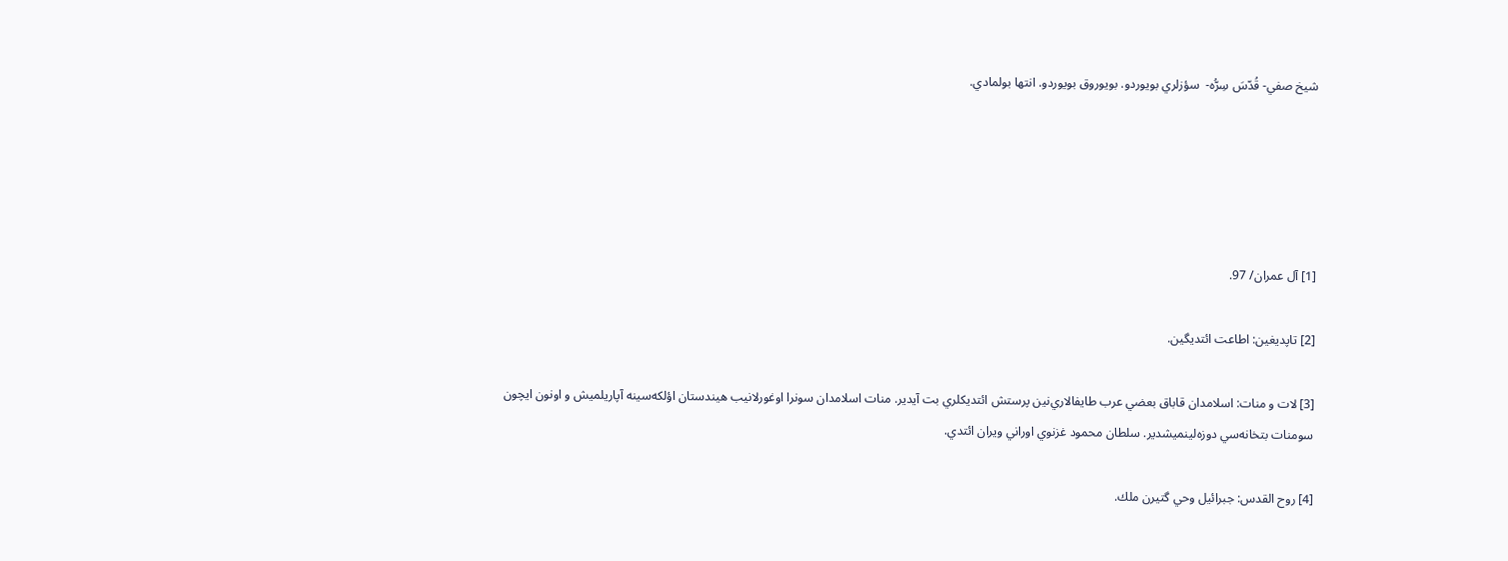شيخ صفي- قُدّسَ سِرُّه-  سؤزلري بويوردو. بويوروق بويوردو. انتها بولمادي.





[1] آل عمران/ 97.

[2] تاپديغين: اطاعت ائتديگين.

[3] لات و منات: اسلامدان قاباق بعضي عرب طايفالاري‌نين پرستش ائتديكلري بت آيدير. منات اسلامدان سونرا اوغورلانيب هيندستان اؤلكه‌سينه آپاريلميش و اونون ايچون سومنات بتخانه‌سي دوزه‌لينميشدير. سلطان محمود غزنوي اوراني ويران ائتدي.

[4] روح القدس: جبرائيل وحي گتيرن ملك.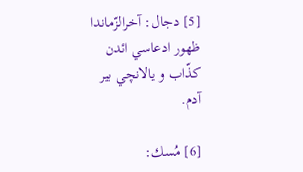[5] دجال: آخرالزّماندا ظهور ادعاسي ائدن كذّاب و يالانچي بير آدم.

[6] مُسك: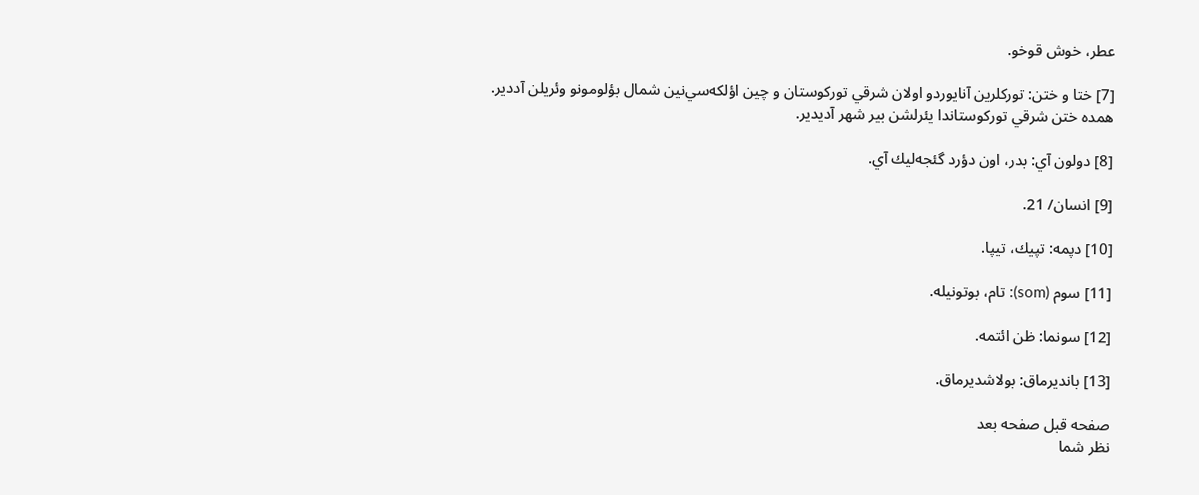عطر، خوش قوخو.

[7] ختا و ختن: توركلرين آنايوردو اولان شرقي توركوستان و چين اؤلكه‌سي‌نين شمال بؤلومونو وئريلن آددير. همده ختن شرقي توركوستاندا يئرلشن بير شهر آديدير.

[8] دولون آي: بدر، اون دؤرد گئجه‌ليك آي.

[9] انسان/ 21.

[10] دپمه: تپيك، تيپا.

[11] سوم (som): تام، بوتونيله.

[12] سونما: ظن ائتمه.

[13] بانديرماق: بولاشديرماق.

صفحه قبل صفحه بعد
نظر شما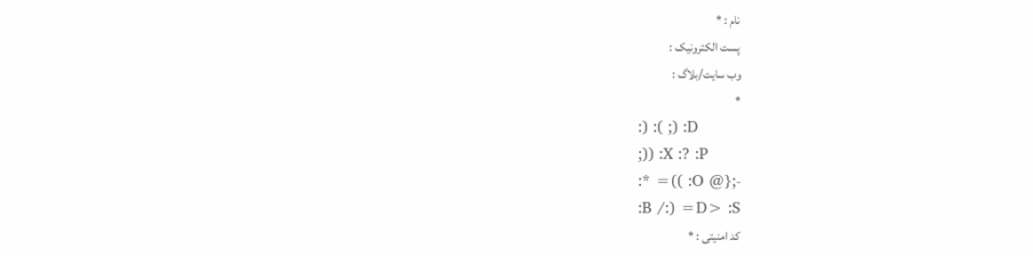نام : *
پست الکترونیک :
وب سایت/بلاگ :
*
:) :( ;) :D
;)) :X :? :P
:* =(( :O @};-
:B /:) =D> :S
کد امنیتی : *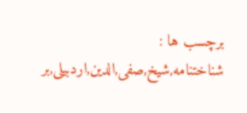برچسب ها : شناختنامه,شیخ,صفی,الدین,اردبیلی,بر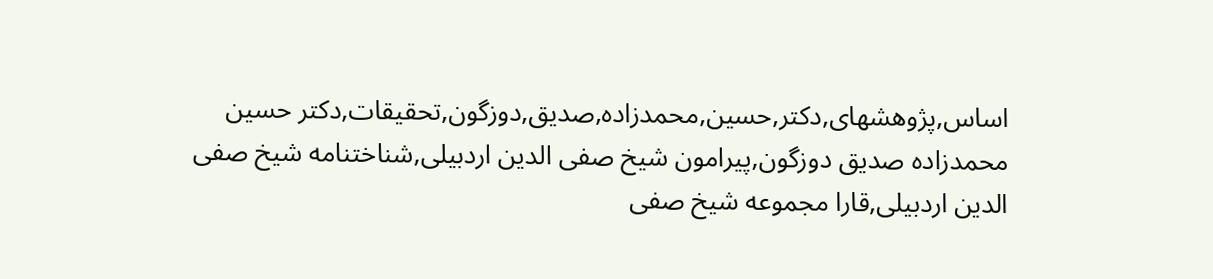اساس,پژوهشهای,دکتر,حسین,محمدزاده,صدیق,دوزگون,تحقیقات,دکتر حسین محمدزاده صدیق دوزگون,پیرامون شیخ صفی الدین اردبیلی,شناختنامه شیخ صفی الدین اردبیلی,قارا مجموعه شیخ صفی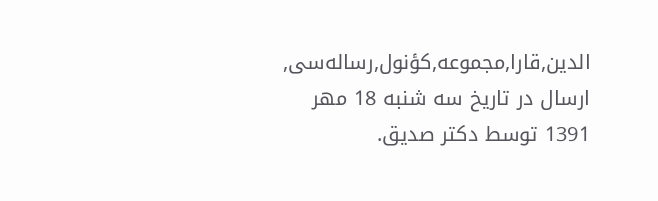الدین,قارا,مجموعه,کؤنول,رساله‌سی,
ارسال در تاريخ سه شنبه 18 مهر 1391 توسط دکتر صدیق.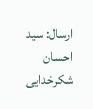ارسال: سید احسان شکرخدایی